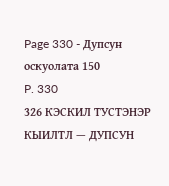Page 330 - Дупсун оскуолата 150
P. 330
326 КЭСКИЛ ТУСТЭНЭР КЫИЛТЛ — ДУПСУН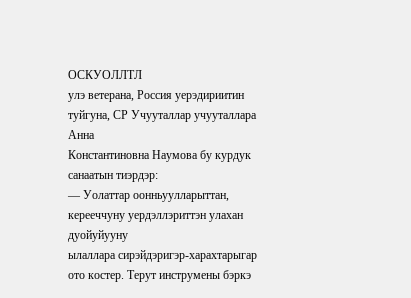ОСКУОЛЛТЛ
улэ ветерана, Россия уерэдириитин туйгуна, СР Учууталлар учууталлара Анна
Константиновна Наумова бу курдук санаатын тиэрдэр:
— Уолаттар оонньуулларыттан, керееччуну уердэллэриттэн улахан дуойуйууну
ылаллара сирэйдэригэр-харахтарыгар ото костер. Терут инструмены бэркэ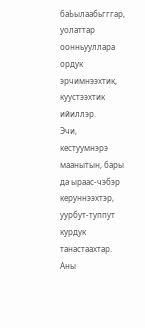баЬылаабьгггар, уолаттар оонньууллара ордук эрчимнээхтик, куустээхтик ийиллэр.
Эчи, кестуумнэрэ маанытын, бары да ыраас-чэбэр керуннээхтэр, уурбут-туппут
курдук танастаахтар. Аны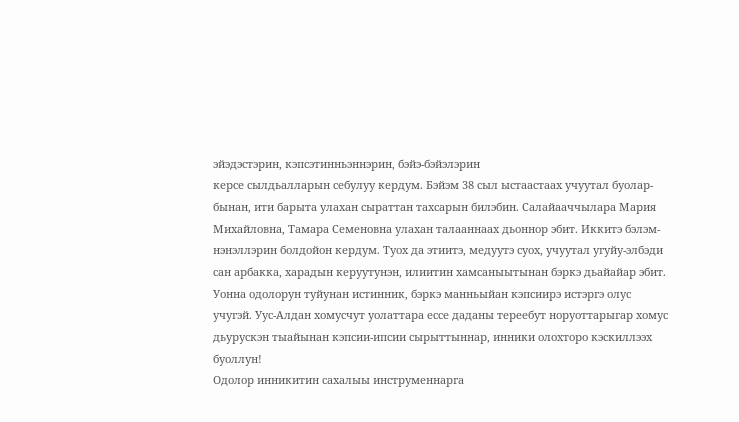эйэдэстэрин, кэпсэтинньэннэрин, бэйэ-бэйэлэрин
керсе сылдьалларын себулуу кердум. Бэйэм 38 сыл ыстаастаах учуутал буолар-
бынан, ити барыта улахан сыраттан тахсарын билэбин. Салайааччылара Мария
Михайловна, Тамара Семеновна улахан талааннаах дьоннор эбит. Иккитэ бэлэм-
нэнэллэрин болдойон кердум. Туох да этиитэ, медуутэ суох, учуутал угуйу-элбэди
сан арбакка, харадын керуутунэн, илиитин хамсаныытынан бэркэ дьайайар эбит.
Уонна одолорун туйунан истинник, бэркэ манньыйан кэпсиирэ истэргэ олус
учугэй. Уус-Алдан хомусчут уолаттара ессе даданы тереебут норуоттарыгар хомус
дьурускэн тыайынан кэпсии-ипсии сырыттыннар, инники олохторо кэскиллээх
буоллун!
Одолор инникитин сахалыы инструменнарга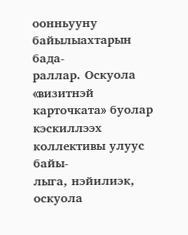оонньууну байылыахтарын бада-
раллар. Оскуола «визитнэй карточката» буолар кэскиллээх коллективы улуус байы-
лыга, нэйилиэк, оскуола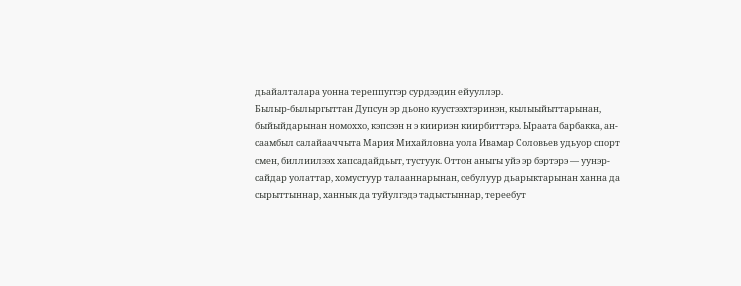дьайалталара уонна тереппуггэр сурдээдин ейууллэр.
Былыр-былыргыттан Дупсун эр дьоно куустээхтэринэн, кылыыйыттарынан,
быйыйдарынан номоххо, кэпсээн н э киириэн киирбиттэрэ. Ыраата барбакка, ан-
саамбыл салайааччыта Мария Михайловна уола Ивамар Соловьев удьуор спорт
смен, биллиилээх хапсадайдьыт, тустуук. Оттон аныгы уйэ эр бэртэрэ — уунэр-
сайдар уолаттар, хомустуур талааннарынан, себулуур дьарыктарынан ханна да
сырыттыннар, ханнык да туйулгэдэ тадыстыннар, тереебут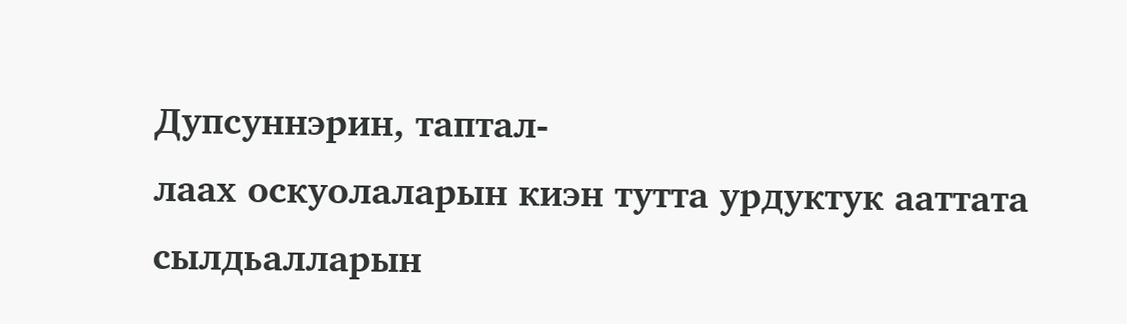Дупсуннэрин, таптал-
лаах оскуолаларын киэн тутта урдуктук ааттата сылдьалларын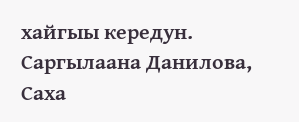хайгыы кередун.
Саргылаана Данилова,
Саха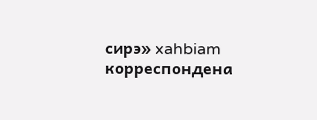сирэ» xahbiam корреспондена